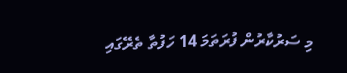މި ސަރުކާރުން ފުރަތަމަ 14 ހަފުތާ ތެރޭގައި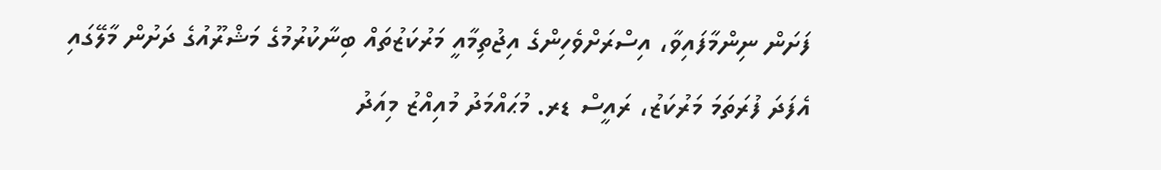ފަށަން ނިންމާފައިވާ، އިސްރަށްވެހިންގެ އިޖުތިމާއީ މަރުކަޒުތައް ބިނާކުރުމުގެ މަޝްރޫއުގެ ދަށުން މާލޭގައި އެފަދަ ފުރަތަމަ މަރުކަޒު، ރައީސް ޑރ. މުޙައްމަދު މުއިއްޒު މިއަދު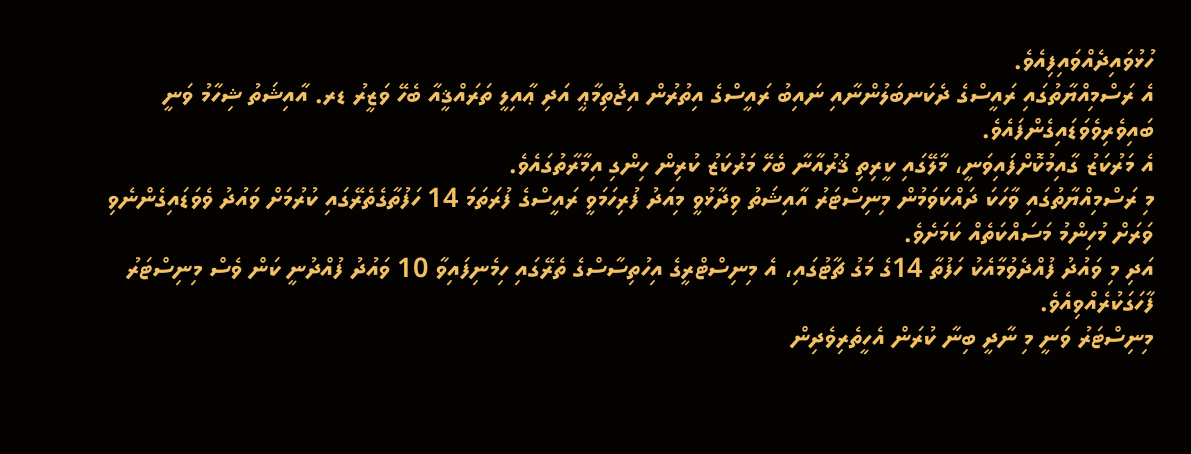ހުޅުވައިދެއްވައިފިއެވެ.
އެ ރަސްމިއްޔާތުގައި ރައީސްގެ ދެކަނބަލުންނާއި ނައިބު ރައީސްގެ އިތުރުން އިޖުތިމާޢީ އަދި ޢާއިލީ ތަރައްޤީއާ ބެހޭ ވަޒީރު ޑރ. އާއިޝަތު ޝިހާމު ވަނީ ބައިވެރިވެވަޑައިގެންފައެވެ.
އެ މަރުކަޒު ގާއިމުކޮށްފައިވަނީ، މާލޭގައި ކީރިތި ޤުރުއާނާ ބެހޭ މަރުކަޒު ކުރިން ހިންގި އިމާރާތުގައެވެ.
މި ރަސްމިއްޔާތުގައި ވާހަކަ ދައްކަވަމުން މިނިސްޓަރު އާއިޝަތު ވިދާޅުވީ މިއަދު ފުރިހަމަވީ ރައީސްގެ ފުރަތަމަ 14 ހަފުތާގެތެރޭގައި ކުރުމަށް ވައުދު ވެވަޑައިގެންނެވި ވަރަށް މުހިންމު މަސައްކަތެއް ކަމަށެވެ.
އަދި މި ވައުދު ފުއްދެވުމާއެކު ހަފުތާ 14ގެ މަގު ޗާޓުގައި، އެ މިނިސްޓްރީގެ އިހުތިސާސްގެ ތެރޭގައި ހިމެނިފައިވާ 10 ވައުދު ފުއްދުނީ ކަން ވެސް މިނިސްޓަރު ފާހަގަކުރެއްވިއެވެ.
މިނިސްޓަރު ވަނީ މި ނާދީ ބިނާ ކުރަން އެހީތެރިވެދިން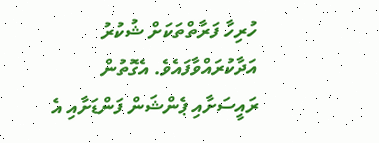ހުރިހާ ފަރާތްތަކަށް ޝުކުރު އަދާކުރައްވާފައެވެ. އެގޮތުން ރައީސަށާއި ޕެންޝަން ފަންޑަށާއި އެ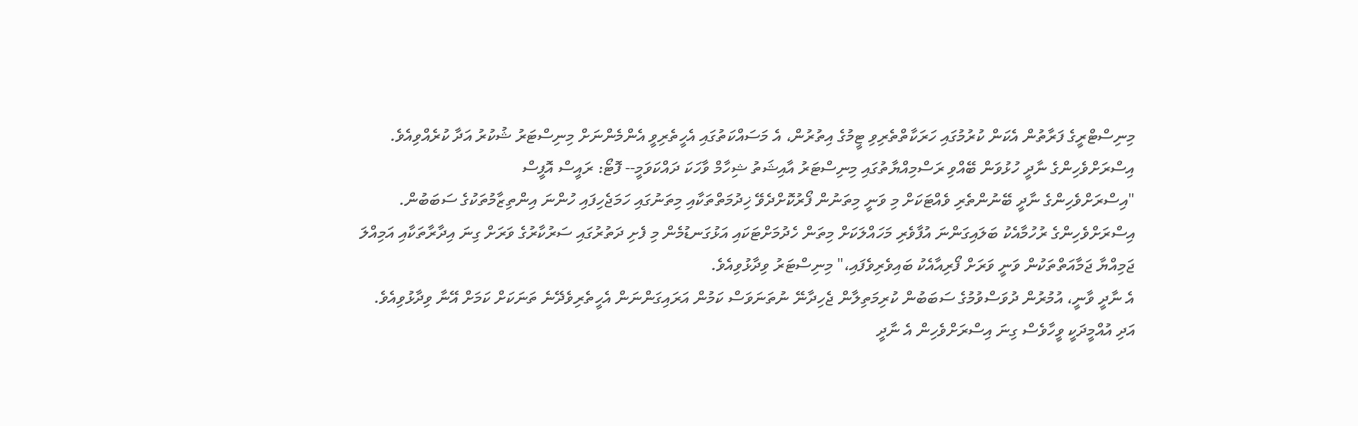މިނިސްޓްރީގެ ފަރާތުން އެކަން ކުރުމުގައި ހަރަކާތްތެރިވި ޓީމުގެ އިތުރުން، އެ މަސައްކަތުގައި އެހީތެރިވީ އެންމެންނަށް މިނިސްޓަރު ޝުކުރު އަދާ ކުރެއްވިއެވެ.
އިސްރަށްވެހިންގެ ނާދީ ހުޅުވަން ބޭއްވި ރަސްމިއްޔާތުގައި މިނިސްޓަރު އާއިޝަތު ޝިހާމް ވާހަކަ ދައްކަވަމީ-- ފޮޓޯ: ރައީސް އޮފީސް
"އިސްރަށްވެހިންގެ ނާދީ ބޭނުންތެރި ވެއްޓަކަށް މި ވަނީ މިތަނުން ފޯރުކޮށްދެވޭ ޚިދުމަތްތަކާއި މިތަނުގައި ހަމަޖެހިފައި ހުންނަ އިންތިޒާމުތަކުގެ ސަބަބުން. އިސްރަށްވެހިންގެ ރުހުމާއެކު ބަލައިގަންނަ އުފާވެރި މަހައްލަކަށް މިތަން ހެދުމަށްޓަކައި އަޅުގަނޑުމެން މި ފެށި ދަތުރުގައި ސަރުކާރުގެ ވަރަށް ގިނަ އިދާރާތަކާއި އަމިއްލަ ޖަމިއްޔާ ޖަމާއަތްތަކުން ވަނީ ވަރަށް ފޯރިއާއެކު ބައިވެރިވެފައި،" މިނިސްޓަރު ވިދާޅުވިއެވެ.
އެ ނާދީ ވާނީ، އުމުރުން ދުވަސްވުމުގެ ސަބަބުން ކުރިމަތިލާން ޖެހިދާނޭ ނުތަނަވަސް ކަމުން އަރައިގަންނަން އެހީތެރިވެދޭނެ ތަނަކަށް ކަމަށް އޭނާ ވިދާޅުވިއެވެ. އަދި އުއްމީދަކީ ވީހާވެސް ގިނަ އިސްރަށްވެހިން އެ ނާދީ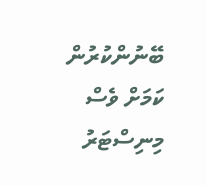ބޭނުންކުރުން ކަމަށް ވެސް މިނިސްޓަރު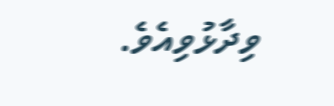ވިދާޅުވިއެވެ.